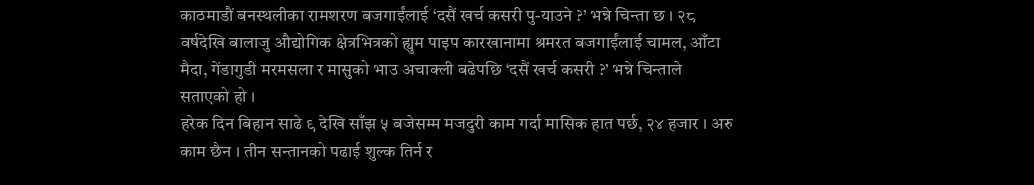काठमाडौं बनस्थलीका रामशरण बजगाईंलाई ‘दसैं खर्च कसरी पु-याउने ?’ भन्ने चिन्ता छ । २८ वर्षदेखि बालाजु औद्योगिक क्षेत्रभित्रको ह्युम पाइप कारखानामा श्रमरत बजगाईंलाई चामल, आँटा मैदा, गेंडागुडी मरमसला र मासुको भाउ अचाक्ली बढेपछि ‘दसैं खर्च कसरी ?’ भन्ने चिन्ताले सताएको हो ।
हरेक दिन बिहान साढे ९ देखि साँझ ५ बजेसम्म मजदुरी काम गर्दा मासिक हात पर्छ, २४ हजार । अरु काम छैन । तीन सन्तानको पढाई शुल्क तिर्न र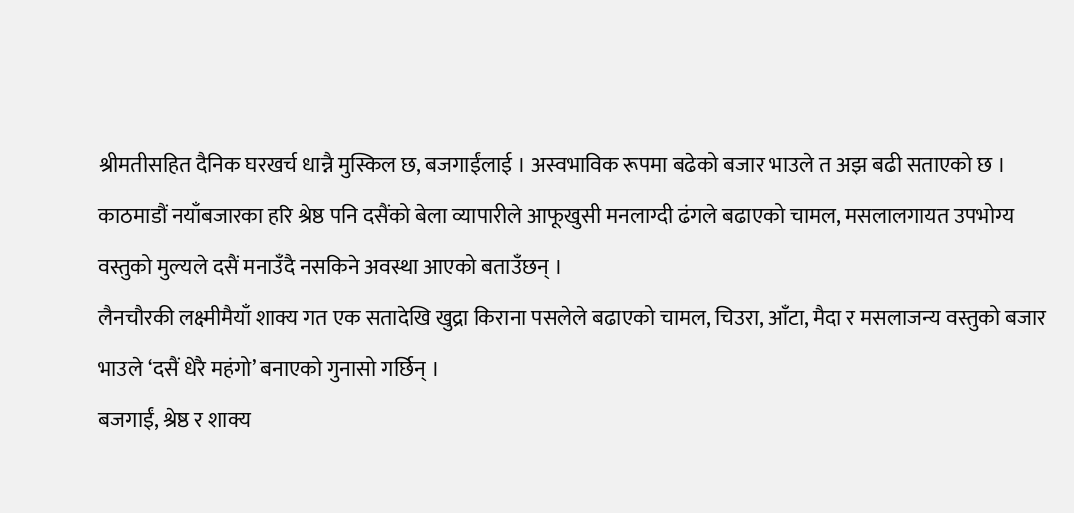श्रीमतीसहित दैनिक घरखर्च धान्नै मुस्किल छ, बजगाईंलाई । अस्वभाविक रूपमा बढेको बजार भाउले त अझ बढी सताएको छ ।
काठमाडौं नयाँबजारका हरि श्रेष्ठ पनि दसैंको बेला व्यापारीले आफूखुसी मनलाग्दी ढंगले बढाएको चामल, मसलालगायत उपभोग्य वस्तुको मुल्यले दसैं मनाउँदै नसकिने अवस्था आएको बताउँछन् ।
लैनचौरकी लक्ष्मीमैयाँ शाक्य गत एक सतादेखि खुद्रा किराना पसलेले बढाएको चामल, चिउरा, आँटा, मैदा र मसलाजन्य वस्तुको बजार भाउले ‘दसैं धेरै महंगो’ बनाएको गुनासो गर्छिन् ।
बजगाईं, श्रेष्ठ र शाक्य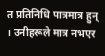त प्रतिनिधि पात्रमात्र हुन् । उनीहरूले मात्र नभएर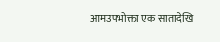आमउपभोक्ता एक सातादेखि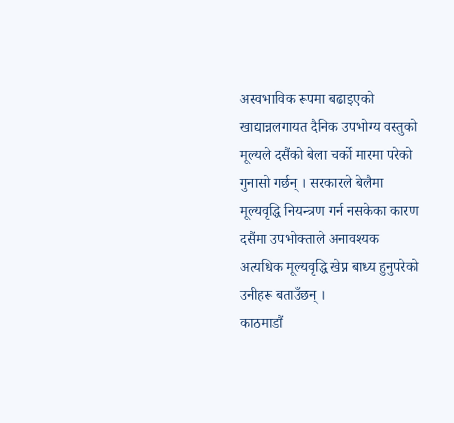अस्वभाविक रूपमा बढाइएको खाद्यान्नलगायत दैनिक उपभोग्य वस्तुको मूल्यले दसैंको बेला चर्को मारमा परेको गुनासो गर्छन् । सरकारले बेलैमा मूल्यवृद्धि नियन्त्रण गर्न नसकेका कारण दसैंमा उपभोक्ताले अनावश्यक अत्यधिक मूल्यवृद्धि खेप्न बाध्य हुनुपरेको उनीहरू बताउँछन् ।
काठमाडौं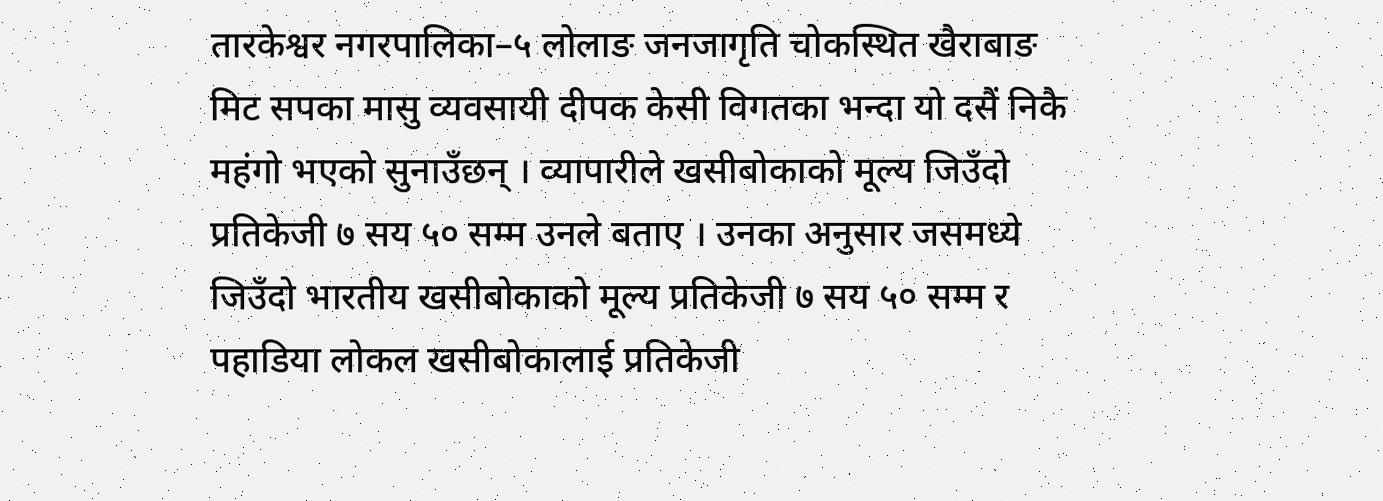तारकेश्वर नगरपालिका–५ लोलाङ जनजागृति चोकस्थित खैराबाङ मिट सपका मासु व्यवसायी दीपक केसी विगतका भन्दा यो दसैं निकै महंगो भएको सुनाउँछन् । व्यापारीले खसीबोकाको मूल्य जिउँदो प्रतिकेजी ७ सय ५० सम्म उनले बताए । उनका अनुसार जसमध्ये जिउँदो भारतीय खसीबोकाको मूल्य प्रतिकेजी ७ सय ५० सम्म र पहाडिया लोकल खसीबोकालाई प्रतिकेजी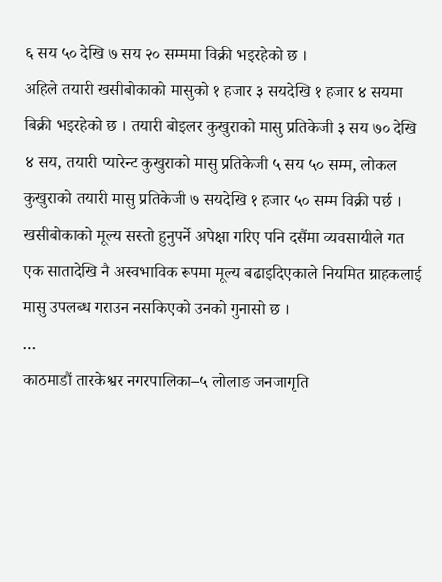६ सय ५० देखि ७ सय २० सम्ममा विक्री भइरहेको छ ।
अहिले तयारी खसीबोकाको मासुको १ हजार ३ सयदेखि १ हजार ४ सयमा बिक्री भइरहेको छ । तयारी बोइलर कुखुराको मासु प्रतिकेजी ३ सय ७० देखि ४ सय, तयारी प्यारेन्ट कुखुराको मासु प्रतिकेजी ५ सय ५० सम्म, लोकल कुखुराको तयारी मासु प्रतिकेजी ७ सयदेखि १ हजार ५० सम्म विक्री पर्छ ।
खसीबोकाको मूल्य सस्तो हुनुपर्ने अपेक्षा गरिए पनि दसैंमा व्यवसायीले गत एक सातादेखि नै अस्वभाविक रूपमा मूल्य बढाइदिएकाले नियमित ग्राहकलाई मासु उपलब्ध गराउन नसकिएको उनको गुनासो छ ।
…
काठमाडौं तारकेश्वर नगरपालिका–५ लोलाङ जनजागृति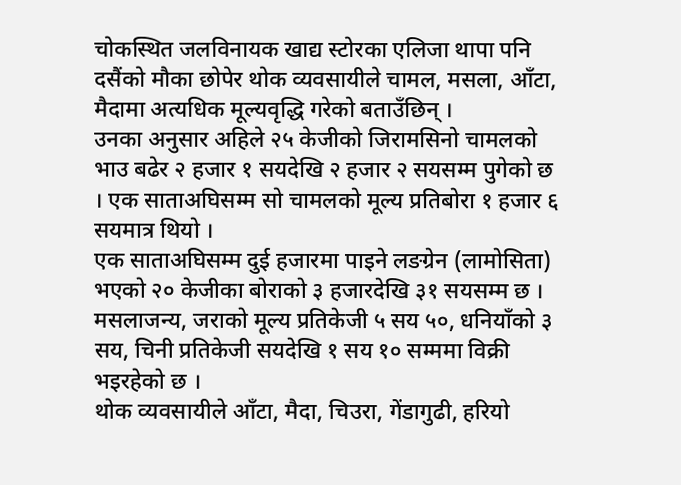चोकस्थित जलविनायक खाद्य स्टोरका एलिजा थापा पनि दसैंको मौका छोपेर थोक व्यवसायीले चामल, मसला, आँटा, मैदामा अत्यधिक मूल्यवृद्धि गरेको बताउँछिन् ।
उनका अनुसार अहिले २५ केजीको जिरामसिनो चामलको भाउ बढेर २ हजार १ सयदेखि २ हजार २ सयसम्म पुगेको छ । एक साताअघिसम्म सो चामलको मूल्य प्रतिबोरा १ हजार ६ सयमात्र थियो ।
एक साताअघिसम्म दुई हजारमा पाइने लङग्रेन (लामोसिता) भएको २० केजीका बोराको ३ हजारदेखि ३१ सयसम्म छ । मसलाजन्य, जराको मूल्य प्रतिकेजी ५ सय ५०, धनियाँको ३ सय, चिनी प्रतिकेजी सयदेखि १ सय १० सम्ममा विक्री भइरहेको छ ।
थोक व्यवसायीले आँटा, मैदा, चिउरा, गेंडागुढी, हरियो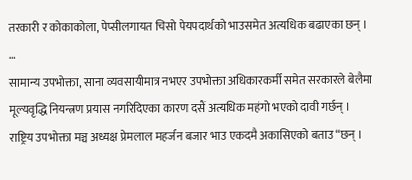तरकारी र कोकाकोला, पेप्सीलगायत चिसो पेयपदार्थको भाउसमेत अत्यधिक बढाएका छन् ।
…
सामान्य उपभोक्ता, साना व्यवसायीमात्र नभएर उपभोक्ता अधिकारकर्मी समेत सरकारले बेलैमा मूल्यवृद्धि नियन्त्रण प्रयास नगरिदिएका कारण दसैं अत्यधिक महंगो भएको दावी गर्छन् ।
राष्ट्रिय उपभोक्ता मञ्च अध्यक्ष प्रेमलाल महर्जन बजार भाउ एकदमै अकासिएको बताउ“छन् ।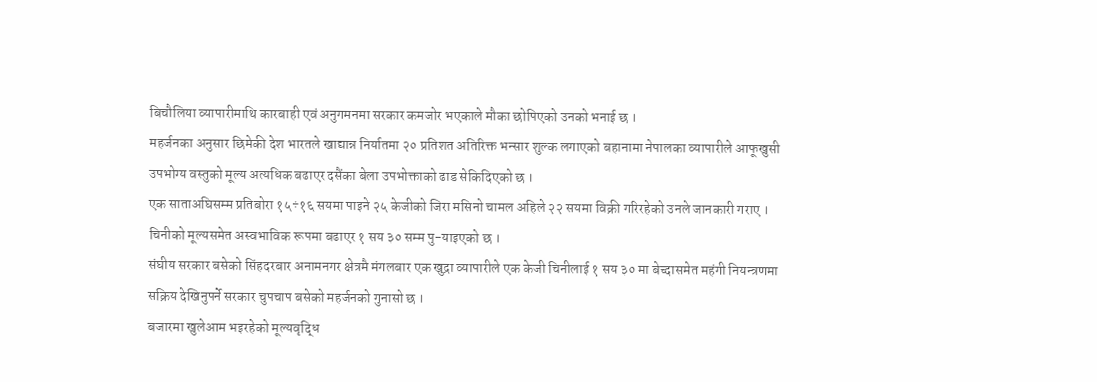बिचौलिया व्यापारीमाथि कारबाही एवं अनुगमनमा सरकार कमजोर भएकाले मौका छोपिएको उनको भनाई छ ।
महर्जनका अनुसार छिमेकी देश भारतले खाद्यान्न निर्यातमा २० प्रतिशत अतिरिक्त भन्सार शुल्क लगाएको बहानामा नेपालका व्यापारीले आफूखुसी उपभोग्य वस्तुको मूल्य अत्यधिक बढाएर दसैंका बेला उपभोक्ताको ढाड सेकिदिएको छ ।
एक साताअघिसम्म प्रतिबोरा १५÷१६ सयमा पाइने २५ केजीको जिरा मसिनो चामल अहिले २२ सयमा विक्री गरिरहेको उनले जानकारी गराए । चिनीको मूल्यसमेत अस्वभाविक रूपमा बढाएर १ सय ३० सम्म पु-याइएको छ ।
संघीय सरकार बसेको सिंहदरबार अनामनगर क्षेत्रमै मंगलबार एक खुद्रा व्यापारीले एक केजी चिनीलाई १ सय ३० मा बेच्दासमेत महंगी नियन्त्रणमा सक्रिय देखिनुपर्ने सरकार चुपचाप बसेको महर्जनको गुनासो छ ।
बजारमा खुलेआम भइरहेको मूल्यवृद्धि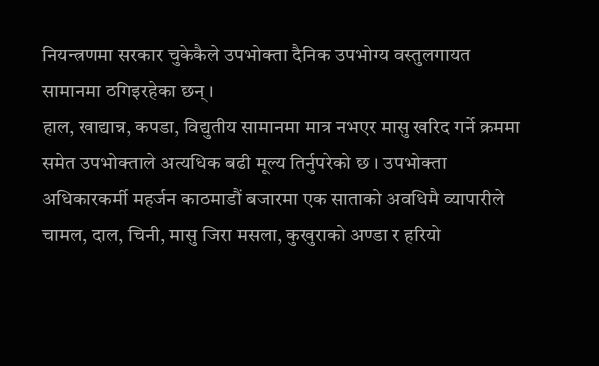नियन्त्रणमा सरकार चुकेकैले उपभोक्ता दैनिक उपभोग्य वस्तुलगायत सामानमा ठगिइरहेका छन् ।
हाल, खाद्यान्न, कपडा, विद्युतीय सामानमा मात्र नभएर मासु खरिद गर्ने क्रममा समेत उपभोक्ताले अत्यधिक बढी मूल्य तिर्नुपरेको छ । उपभोक्ता अधिकारकर्मी महर्जन काठमाडौं बजारमा एक साताको अवधिमै व्यापारीले चामल, दाल, चिनी, मासु जिरा मसला, कुखुराको अण्डा र हरियो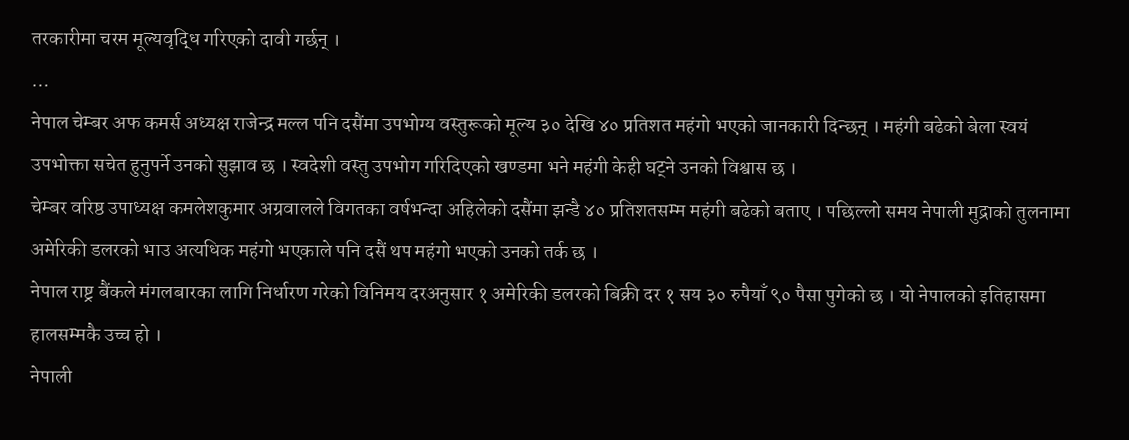तरकारीमा चरम मूल्यवृद्धि गरिएको दावी गर्छन् ।
…
नेपाल चेम्बर अफ कमर्स अध्यक्ष राजेन्द्र मल्ल पनि दसैंमा उपभोग्य वस्तुरूको मूल्य ३० देखि ४० प्रतिशत महंगो भएको जानकारी दिन्छन् । महंगी बढेको बेला स्वयं उपभोक्ता सचेत हुनुपर्ने उनको सुझाव छ । स्वदेशी वस्तु उपभोग गरिदिएको खण्डमा भने महंगी केही घट्ने उनको विश्वास छ ।
चेम्बर वरिष्ठ उपाध्यक्ष कमलेशकुमार अग्रवालले विगतका वर्षभन्दा अहिलेको दसैंमा झन्डै ४० प्रतिशतसम्म महंगी बढेको बताए । पछिल्लो समय नेपाली मुद्राको तुलनामा अमेरिकी डलरको भाउ अत्यधिक महंगो भएकाले पनि दसैं थप महंगो भएको उनको तर्क छ ।
नेपाल राष्ट्र बैंकले मंगलबारका लागि निर्धारण गरेको विनिमय दरअनुसार १ अमेरिकी डलरको बिक्री दर १ सय ३० रुपैयाँ ९० पैसा पुगेको छ । यो नेपालको इतिहासमा हालसम्मकै उच्च हो ।
नेपाली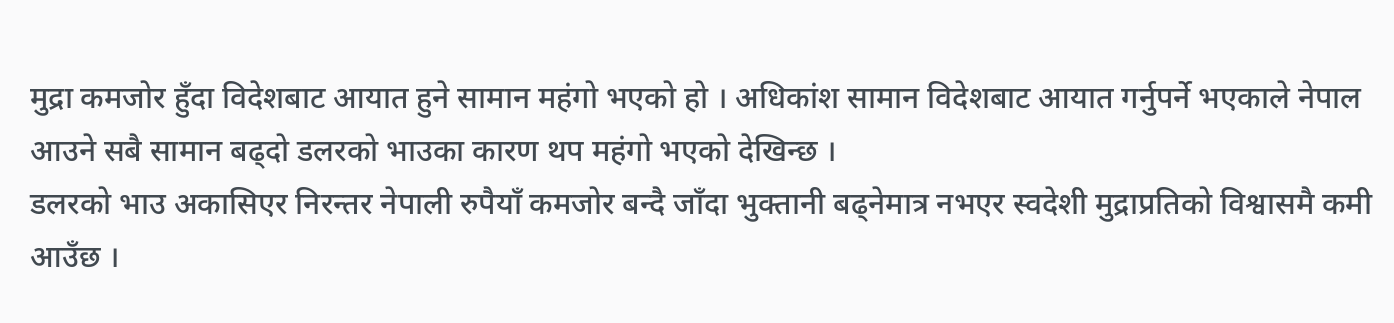मुद्रा कमजोर हुँदा विदेशबाट आयात हुने सामान महंगो भएको हो । अधिकांश सामान विदेशबाट आयात गर्नुपर्ने भएकाले नेपाल आउने सबै सामान बढ्दो डलरको भाउका कारण थप महंगो भएको देखिन्छ ।
डलरको भाउ अकासिएर निरन्तर नेपाली रुपैयाँ कमजोर बन्दै जाँदा भुक्तानी बढ्नेमात्र नभएर स्वदेशी मुद्राप्रतिको विश्वासमै कमी आउँछ ।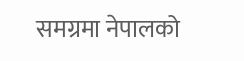समग्रमा नेपालको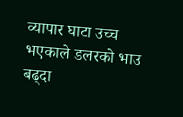व्यापार घाटा उच्च भएकाले डलरको भाउ बढ्दा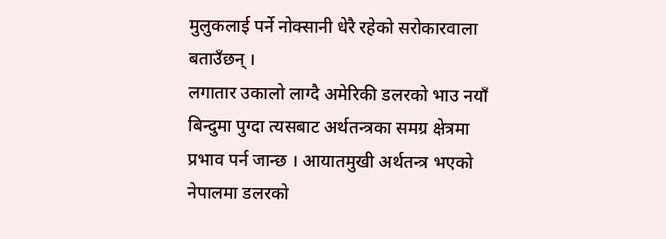मुलुकलाई पर्ने नोक्सानी धेरै रहेको सरोकारवाला बताउँछन् ।
लगातार उकालो लाग्दै अमेरिकी डलरको भाउ नयाँ बिन्दुमा पुग्दा त्यसबाट अर्थतन्त्रका समग्र क्षेत्रमा प्रभाव पर्न जान्छ । आयातमुखी अर्थतन्त्र भएको नेपालमा डलरको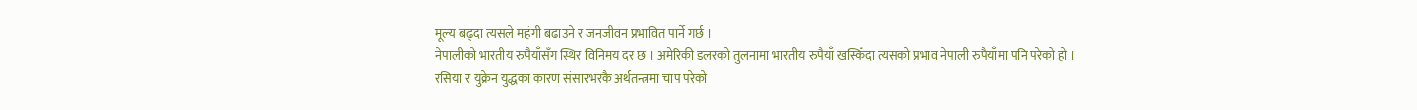मूल्य बढ्दा त्यसले महंगी बढाउने र जनजीवन प्रभावित पार्ने गर्छ ।
नेपालीको भारतीय रुपैयाँसँग स्थिर विनिमय दर छ । अमेरिकी डलरको तुलनामा भारतीय रुपैयाँ खस्किँदा त्यसको प्रभाव नेपाली रुपैयाँमा पनि परेको हो ।
रसिया र युक्रेन युद्धका कारण संसारभरकै अर्थतन्त्रमा चाप परेको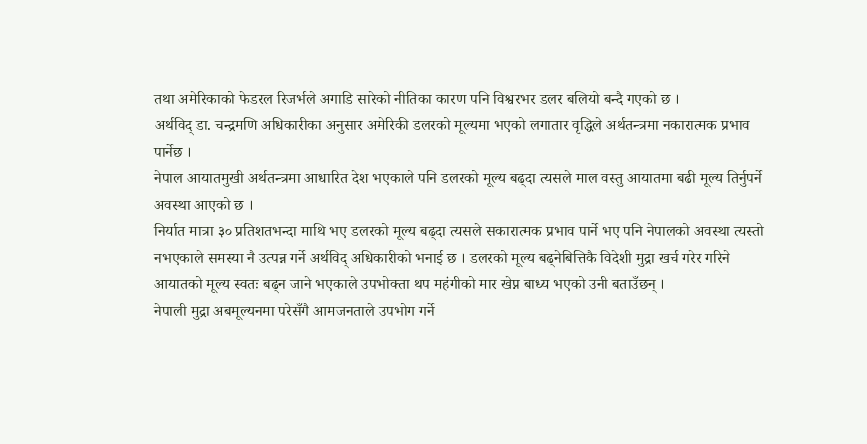तथा अमेरिकाको फेडरल रिजर्भले अगाडि सारेको नीतिका कारण पनि विश्वरभर डलर बलियो बन्दै गएको छ ।
अर्थविद् डा. चन्द्रमणि अधिकारीका अनुसार अमेरिकी डलरको मूल्यमा भएको लगातार वृद्धिले अर्थतन्त्रमा नकारात्मक प्रभाव पार्नेछ ।
नेपाल आयातमुखी अर्थतन्त्रमा आधारित देश भएकाले पनि डलरको मूल्य बढ्दा त्यसले माल वस्तु आयातमा बढी मूल्य तिर्नुपर्ने अवस्था आएको छ ।
निर्यात मात्रा ३० प्रतिशतभन्दा माथि भए डलरको मूल्य बढ्दा त्यसले सकारात्मक प्रभाव पार्ने भए पनि नेपालको अवस्था त्यस्तो नभएकाले समस्या नै उत्पन्न गर्ने अर्थविद् अधिकारीको भनाई छ । डलरको मूल्य बढ्नेबित्तिकै विदेशी मुद्रा खर्च गरेर गरिने आयातको मूल्य स्वतः बढ्न जाने भएकाले उपभोक्ता थप महंगीको मार खेप्न बाध्य भएको उनी बताउँछन् ।
नेपाली मुद्रा अबमूल्यनमा परेसँगै आमजनताले उपभोग गर्ने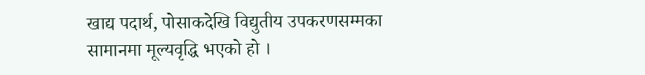खाद्य पदार्थ, पोसाकदेखि विद्युतीय उपकरणसम्मका सामानमा मूल्यवृद्धि भएको हो ।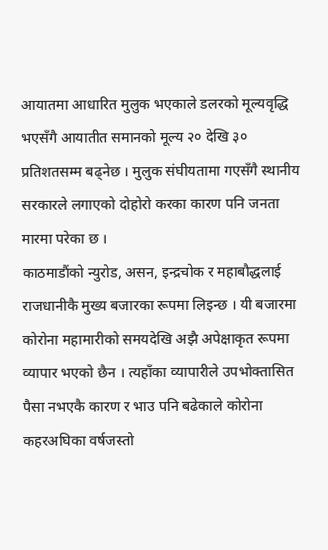आयातमा आधारित मुलुक भएकाले डलरको मूल्यवृद्धि भएसँगै आयातीत समानको मूल्य २० देखि ३० प्रतिशतसम्म बढ्नेछ । मुलुक संघीयतामा गएसँगै स्थानीय सरकारले लगाएको दोहोरो करका कारण पनि जनता मारमा परेका छ ।
काठमाडौंको न्युरोड, असन, इन्द्रचोक र महाबौद्धलाई राजधानीकै मुख्य बजारका रूपमा लिइन्छ । यी बजारमा कोरोना महामारीको समयदेखि अझै अपेक्षाकृत रूपमा व्यापार भएको छैन । त्यहाँका व्यापारीले उपभोक्तासित पैसा नभएकै कारण र भाउ पनि बढेकाले कोरोना कहरअघिका वर्षजस्तो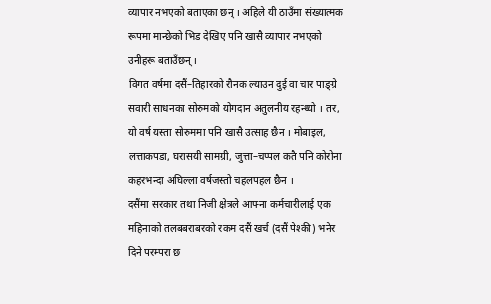व्यापार नभएको बताएका छन् । अहिले यी ठाउँमा संख्यात्मक रूपमा मान्छेको भिड देखिए पनि खासै व्यापार नभएको उनीहरू बताउँछन् ।
विगत वर्षमा दसैं–तिहारको रौनक ल्याउन दुई वा चार पाङ्ग्रे सवारी साधनका सोरुमको योगदान अतुलनीय रहन्थ्यो । तर, यो वर्ष यस्ता सोरुममा पनि खासै उत्साह छैन । मोबाइल, लत्ताकपडा, घरासयी सामग्री, जुत्ता–चप्पल कतै पनि कोरोना कहरभन्दा अघिल्ला वर्षजस्तो चहलपहल छैन ।
दसैंमा सरकार तथा निजी क्षेत्रले आफ्ना कर्मचारीलाई एक महिनाको तलबबराबरको रकम दसैं खर्च (दसैं पेश्की) भनेर दिने परम्परा छ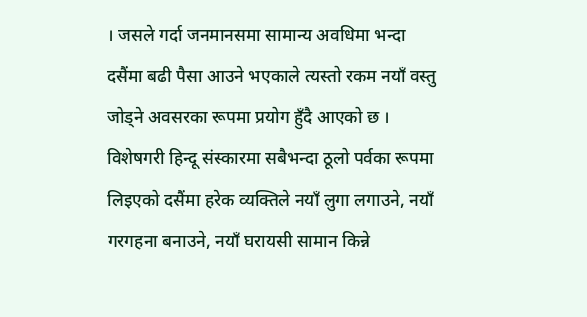। जसले गर्दा जनमानसमा सामान्य अवधिमा भन्दा दसैंमा बढी पैसा आउने भएकाले त्यस्तो रकम नयाँ वस्तु जोड्ने अवसरका रूपमा प्रयोग हुँदै आएको छ ।
विशेषगरी हिन्दू संस्कारमा सबैभन्दा ठूलो पर्वका रूपमा लिइएको दसैंमा हरेक व्यक्तिले नयाँ लुगा लगाउने, नयाँ गरगहना बनाउने, नयाँ घरायसी सामान किन्ने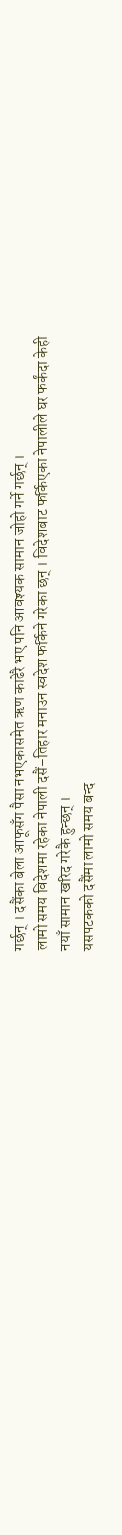गर्छन् । दसैंका बेला आफूसँग पैसा नभएकासमेत ऋण काढेरै भए पनि आवश्यक सामान जोहो गर्ने गर्छन् ।
लामो समय विदेशमा रहेका नेपाली दसैं–तिहार मनाउन स्वदेश फर्किने गरेका छन् । विदेशबाट फर्किएका नेपालीले घर फर्कंदा केही नयाँ सामान खरिद गरेकै हुन्छन् ।
यसपटकको दसैंमा लामो समय बन्द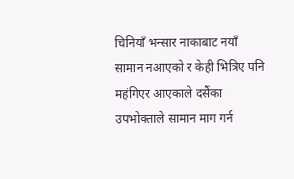चिनियाँ भन्सार नाकाबाट नयाँ सामान नआएको र केही भित्रिए पनि महंगिएर आएकाले दसैंका उपभोक्ताले सामान माग गर्न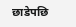छाडेपछि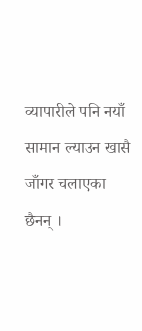व्यापारीले पनि नयाँ सामान ल्याउन खासै जाँगर चलाएका छैनन् ।